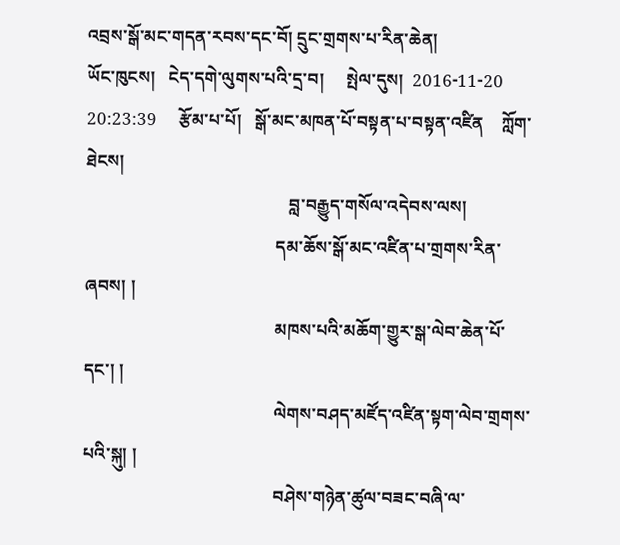འབྲས་སྒོ་མང་གདན་རབས་དང་བོ། དྲུང་གྲགས་པ་རིན་ཆེན།
ཡོང་ཁུངས།   ངེད་དགེ་ལུགས་པའི་དྲ་བ།     སྤེལ་དུས།  2016-11-20 20:23:39     རྩོམ་པ་པོ།   སྒོ་མང་མཁན་པོ་བསྟན་པ་བསྟན་འཛིན    ཀློག་ཐེངས།
                                              བླ་བརྒྱུད་གསོལ་འདེབས་ལས།
                                           དམ་ཆོས་སྒོ་མང་འཛིན་པ་གྲགས་རིན་ཞབས། །
                                           མཁས་པའི་མཆོག་གྱུར་སྒ་ལེབ་ཆེན་པོ་དང་། །
                                           ལེགས་བཤད་མཛོད་འཛིན་སྟག་ལེབ་གྲགས་པའི་སྐུ། །
                                           བཤེས་གཉེན་ཚུལ་བཟང་བཞི་ལ་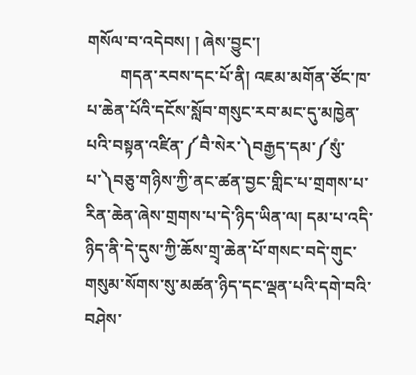གསོལ་བ་འདེབས། ། ཞེས་བྱུང་།
        གདན་རབས་དང་པོ་ནི། འཇམ་མགོན་ཙོང་ཁ་པ་ཆེན་པོའི་དངོས་སློབ་གསུང་རབ་མང་དུ་མཁྱེན་པའི་བསྟན་འཛིན་༼བཻ་སེར་༽བརྒྱད་དམ་༼སུཾ་པ་༽བཅུ་གཉིས་ཀྱི་ནང་ཚན་བྱང་གླིང་པ་གྲགས་པ་རིན་ཆེན་ཞེས་གྲགས་པ་དེ་ཉིད་ཡིན་ལ། དམ་པ་འདི་ཉིད་ནི་དེ་དུས་ཀྱི་ཆོས་གྲྭ་ཆེན་པོ་གསང་བདེ་གུང་གསུམ་སོགས་སུ་མཚན་ཉིད་དང་ལྡན་པའི་དགེ་བའི་བཤེས་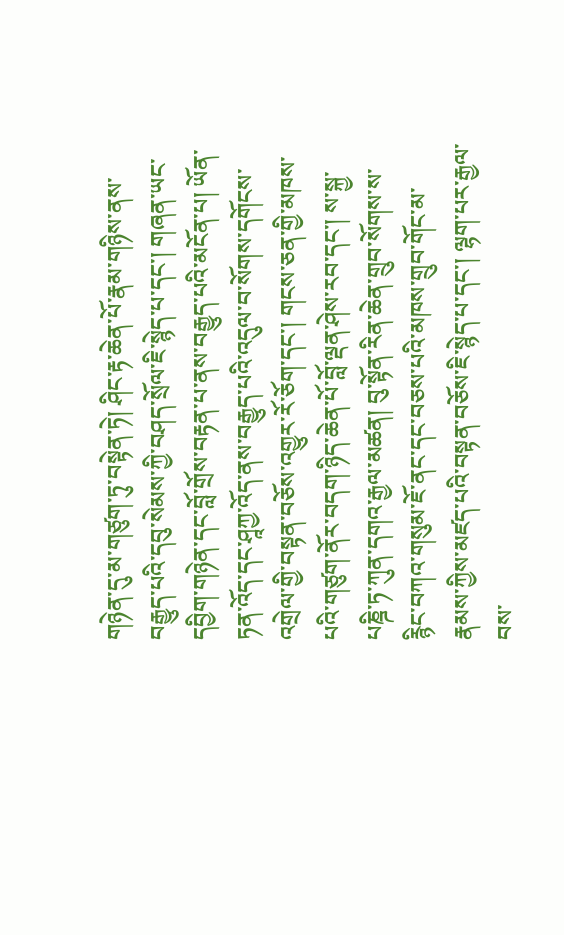གཉེན་དུ་མ་གཙུག་ཏུ་བསྟེན་ཏེ། ཤིང་རྟ་ཆེན་པོ་རྣམ་གཉིས་ནས་བརྒྱུད་པའི་དབུ་སེམས་ཀྱི་བཤད་སྲོལ་ཇི་སྙེད་པ་དང་། གཞན་ཡང་དབྱིག་གཉེན་དང་བློ་གྲོས་བརྟན་པ་ནས་བརྒྱུད་པའི་མངོན་པ། ཡོན་ཏན་འོད་དང་ཤཱཀྱ་འོད་ནས་བརྒྱུད་པའི་འདུལ་བ་སོགས་དགོངས་འགྲེལ་གྱི་བསྟན་བཅོས་འགྱུར་རོ་ཅོག་དང་། གངས་ཅན་གྱི་མཁས་པའི་གཙུག་ནོར་བདག་ཉིད་ཆེན་པོ་བློ་ལྡན་ཤེས་རབ་དང་། ས་སྐྱ་པཎྜི་ཏ་ཀུན་དགའ་རྒྱལ་མཚན། བུ་སྟོན་རིན་ཆེན་གྲུབ་སོགས་ས་རྙིང་བཀའ་གསུམ་ཇོ་ནང་དང་བཅས་པའི་མཁས་གྲུབ་གོང་མ་རྣམས་ཀྱིས་མཛད་པའི་བསྟན་བཅོས་ཇི་སྙེད་པ་དང་། ལྷག་པར་རྒྱལ་བས་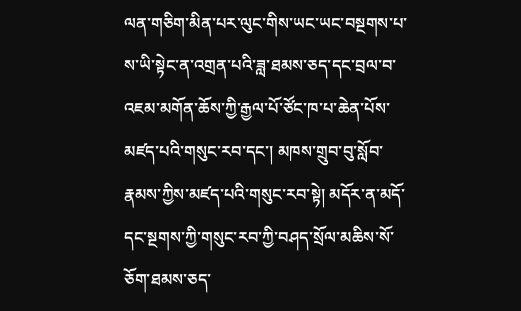ལན་གཅིག་མིན་པར་ལུང་གིས་ཡང་ཡང་བསྔགས་པ་ས་ཡི་སྟེང་ན་འགྲན་པའི་ཟླ་ཐམས་ཅད་དང་བྲལ་བ་འཇམ་མགོན་ཆོས་ཀྱི་རྒྱལ་པོ་ཙོང་ཁ་པ་ཆེན་པོས་མཛད་པའི་གསུང་རབ་དང་། མཁས་གྲུབ་བུ་སློབ་རྣམས་ཀྱིས་མཛད་པའི་གསུང་རབ་སྟེ། མདོར་ན་མདོ་དང་སྔགས་ཀྱི་གསུང་རབ་ཀྱི་བཤད་སྲོལ་མཆིས་སོ་ཅོག་ཐམས་ཅད་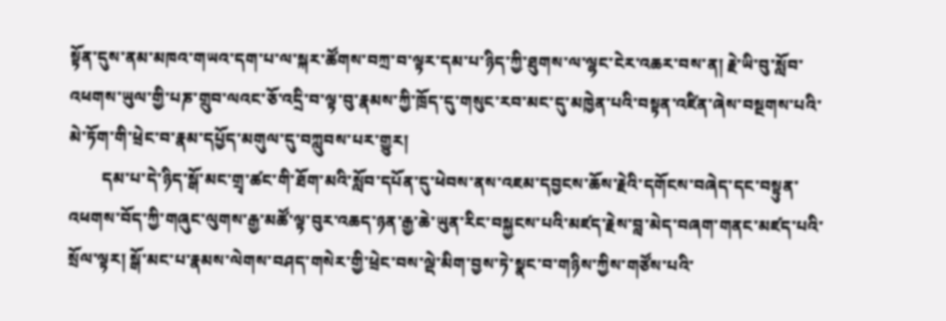སྟོན་དུས་ནམ་མཁའ་གཡའ་དག་པ་ལ་སྐར་ཚོགས་བཀྲ་བ་ལྟར་དམ་པ་ཉིད་ཀྱི་ཐུགས་ལ་ལྷང་ངེར་འཆར་བས་ན། རྗེ་ཡི་བུ་སློབ་འཕགས་ཡུལ་གྱི་པཎ་གྲུབ་ལའང་ཅོ་འདྲི་བ་ལྟ་བུ་རྣམས་ཀྱི་ཁྲོད་དུ་གསུང་རབ་མང་དུ་མཁྱེན་པའི་བསྟན་འཛིན་ཞེས་བསྔགས་པའི་མེ་ཏོག་གི་ཕྲེང་བ་རྣམ་དཔྱོད་མགུལ་དུ་བཀླུབས་པར་གྱུར།
        དམ་པ་དེ་ཉིད་སྒོ་མང་གྲྭ་ཚང་གི་ཐོག་མའི་སློབ་དཔོན་དུ་ཕེབས་ནས་འཇམ་དབྱངས་ཆོས་རྗེའི་དགོངས་བཞེད་དང་བསྟུན་འཕགས་བོད་ཀྱི་གཞུང་ལུགས་རྒྱ་མཚོ་ལྟ་བུར་འཆད་ཉན་རྒྱ་ཆེ་ཡུན་རིང་བསྐྱངས་པའི་མཛད་རྗེས་བླ་མེད་བཞག་གནང་མཛད་པའི་སྲོལ་ལྟར། སྒོ་མང་པ་རྣམས་ལེགས་བཤད་གསེར་གྱི་ཕྲེང་བས་ལྡེ་མིག་བྱས་ཏེ་སྣང་བ་གཉིས་ཀྱིས་གཙོས་པའི་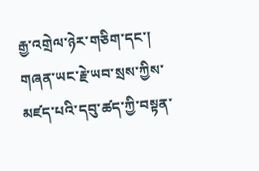རྒྱ་འགྲེལ་ཉེར་གཅིག་དང་། གཞན་ཡང་རྗེ་ཡབ་སྲས་ཀྱིས་མཛད་པའི་དབུ་ཚད་ཀྱི་བསྟན་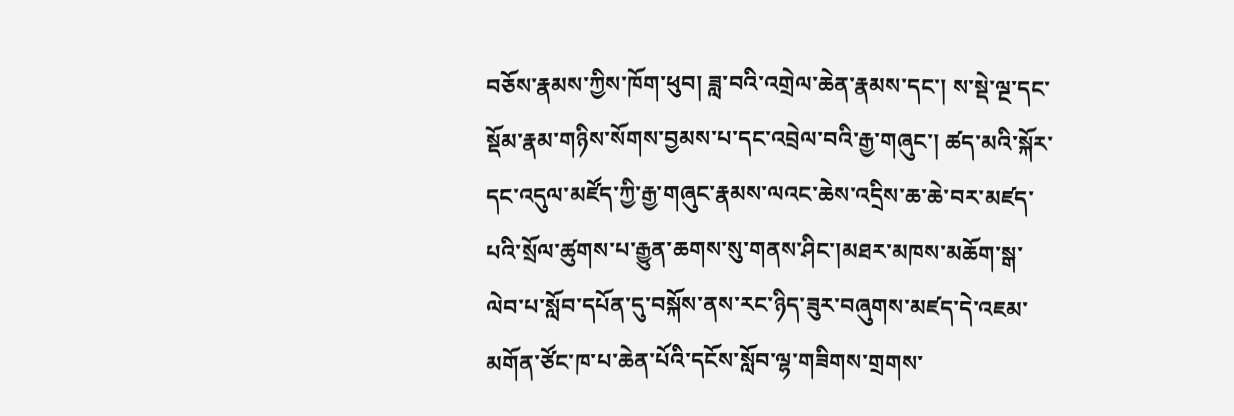བཅོས་རྣམས་ཀྱིས་ཁོག་ཕུབ། ཟླ་བའི་འགྲེལ་ཆེན་རྣམས་དང་། ས་སྡེ་ལྔ་དང་སྡོམ་རྣམ་གཉིས་སོགས་བྱམས་པ་དང་འབྲེལ་བའི་རྒྱ་གཞུང་། ཚད་མའི་སྐོར་དང་འདུལ་མཛོད་ཀྱི་རྒྱ་གཞུང་རྣམས་ལའང་ཆེས་འདྲིས་ཆ་ཆེ་བར་མཛད་པའི་སྲོལ་ཚུགས་པ་རྒྱུན་ཆགས་སུ་གནས་ཤིང་།མཐར་མཁས་མཆོག་སྒ་ལེབ་པ་སློབ་དཔོན་དུ་བསྐོས་ནས་རང་ཉིད་ཟུར་བཞུགས་མཛད་དེ་འཇམ་མགོན་ཙོང་ཁ་པ་ཆེན་པོའི་དངོས་སློབ་ལྷ་གཟིགས་གྲགས་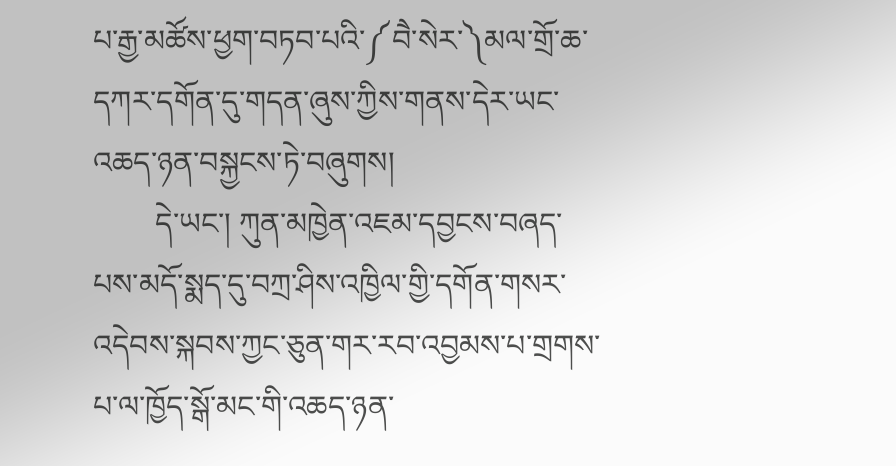པ་རྒྱ་མཚོས་ཕྱག་བཏབ་པའི་༼བཻ་སེར་༽མལ་གྲོ་ཆ་དཀར་དགོན་དུ་གདན་ཞུས་ཀྱིས་གནས་དེར་ཡང་འཆད་ཉན་བསྐྱངས་ཏེ་བཞུགས།
        དེ་ཡང་། ཀུན་མཁྱེན་འཇམ་དབྱངས་བཞད་པས་མདོ་སྨད་དུ་བཀྲ་ཤིས་འཁྱིལ་གྱི་དགོན་གསར་འདེབས་སྐབས་ཀྱང་ཅུན་གར་རབ་འབྱམས་པ་གྲགས་པ་ལ་ཁྱོད་སྒོ་མང་གི་འཆད་ཉན་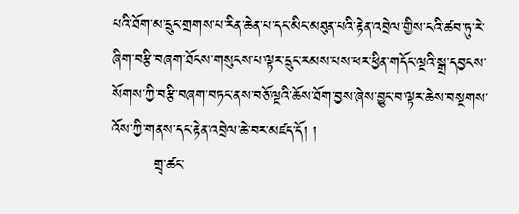པའི་ཐོག་མ་དྲུང་གྲགས་པ་རིན་ཆེན་པ་དང་མིང་མཐུན་པའི་རྟེན་འབྲེལ་གྱིས་ངའི་ཚབ་ཏུ་རེ་ཞིག་བརྩི་བཞག་ཐོངས་གསུངས་པ་ལྟར་དྲུང་རམས་པས་ཕར་ཕྱིན་གདོང་ལྔའི་སྒྲ་དབྱངས་སོགས་ཀྱི་བརྩི་བཞག་བཏང་ནས་བཅོ་ལྔའི་ཆོས་ཐོག་བྱས་ཞེས་བྱུང་བ་ལྟར་ཆེས་བསྔགས་འོས་ཀྱི་གནས་དང་རྟེན་འབྲེལ་ཆེ་བར་མཛད་དོ། །
        གྲྭ་ཚང་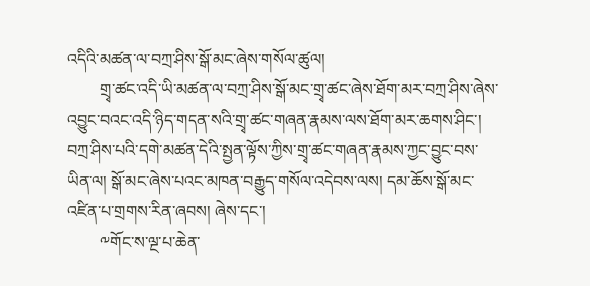འདིའི་མཚན་ལ་བཀྲ་ཤིས་སྒོ་མང་ཞེས་གསོལ་ཚུལ།
        གྲྭ་ཚང་འདི་ཡི་མཚན་ལ་བཀྲ་ཤིས་སྒོ་མང་གྲྭ་ཚང་ཞེས་ཐོག་མར་བཀྲ་ཤིས་ཞེས་འབྱུང་བའང་འདི་ཉིད་གདན་སའི་གྲྭ་ཚང་གཞན་རྣམས་ལས་ཐོག་མར་ཆགས་ཤིང་། བཀྲ་ཤིས་པའི་དགེ་མཚན་དེའི་སྤྱན་ལྟོས་ཀྱིས་གྲྭ་ཚང་གཞན་རྣམས་ཀྱང་བྱུང་བས་ཡིན་ལ། སྒོ་མང་ཞེས་པའང་མཁན་བརྒྱུད་གསོལ་འདེབས་ལས། དམ་ཆོས་སྒོ་མང་འཛིན་པ་གྲགས་རིན་ཞབས། ཞེས་དང་།
        ༸གོང་ས་ལྔ་པ་ཆེན་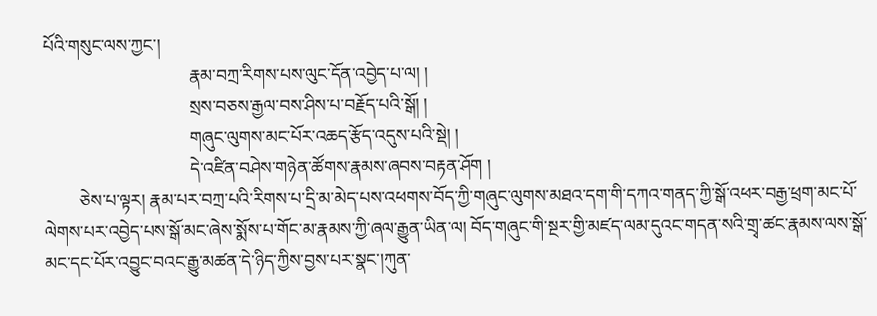པོའི་གསུང་ལས་ཀྱང་།
                                 རྣམ་བཀྲ་རིགས་པས་ལུང་དོན་འབྱེད་པ་ལ། །
                                 སྲས་བཅས་རྒྱལ་བས་ཤིས་པ་བརྗོད་པའི་སྒོ། །
                                 གཞུང་ལུགས་མང་པོར་འཆད་རྩོད་འདུས་པའི་སྡེ། །
                                 དེ་འཛིན་བཤེས་གཉེན་ཚོགས་རྣམས་ཞབས་བརྟན་ཤོག །
        ཅེས་པ་ལྟར། རྣམ་པར་བཀྲ་པའི་རིགས་པ་དྲི་མ་མེད་པས་འཕགས་བོད་ཀྱི་གཞུང་ལུགས་མཐའ་དག་གི་དཀའ་གནད་ཀྱི་སྒོ་འཕར་བརྒྱ་ཕྲག་མང་པོ་ལེགས་པར་འབྱེད་པས་སྒོ་མང་ཞེས་སྨོས་པ་གོང་མ་རྣམས་ཀྱི་ཞལ་རྒྱུན་ཡིན་ལ། བོད་གཞུང་གི་སྔར་གྱི་མཛད་ལམ་དུའང་གདན་སའི་གྲྭ་ཚང་རྣམས་ལས་སྒོ་མང་དང་པོར་འབྱུང་བའང་རྒྱུ་མཚན་དེ་ཉིད་ཀྱིས་བྱས་པར་སྣང་།ཀུན་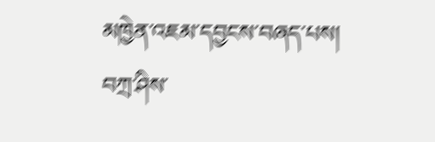མཁྱེན་འཇམ་དབྱངས་བཞད་པས། བཀྲ་ཤིས་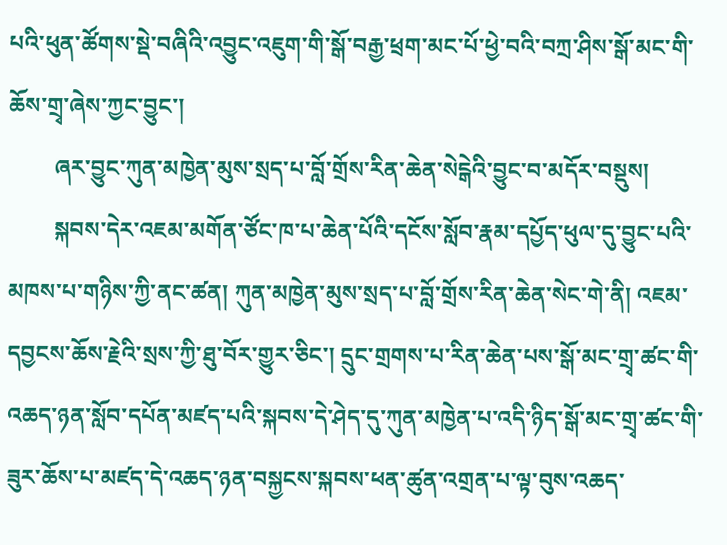པའི་ཕུན་ཚོགས་སྡེ་བཞིའི་འབྱུང་འཇུག་གི་སྒོ་བརྒྱ་ཕྲག་མང་པོ་ཕྱེ་བའི་བཀྲ་ཤིས་སྒོ་མང་གི་ཆོས་གྲྭ་ཞེས་ཀྱང་བྱུང་།
        ཞར་བྱུང་ཀུན་མཁྱེན་མུས་སྲད་པ་བློ་གྲོས་རིན་ཆེན་སེངྒེའི་བྱུང་བ་མདོར་བསྡུས།
        སྐབས་དེར་འཇམ་མགོན་ཙོང་ཁ་པ་ཆེན་པོའི་དངོས་སློབ་རྣམ་དཔྱོད་ཕུལ་དུ་བྱུང་པའི་མཁས་པ་གཉིས་ཀྱི་ནང་ཚན། ཀུན་མཁྱེན་མུས་སྲད་པ་བློ་གྲོས་རིན་ཆེན་སེང་གེ་ནི། འཇམ་དབྱངས་ཆོས་རྗེའི་སྲས་ཀྱི་ཐུ་བོར་གྱུར་ཅིང་། དྲུང་གྲགས་པ་རིན་ཆེན་པས་སྒོ་མང་གྲྭ་ཚང་གི་འཆད་ཉན་སློབ་དཔོན་མཛད་པའི་སྐབས་དེ་ཤེད་དུ་ཀུན་མཁྱེན་པ་འདི་ཉིད་སྒོ་མང་གྲྭ་ཚང་གི་ཟུར་ཆོས་པ་མཛད་དེ་འཆད་ཉན་བསྐྱངས་སྐབས་ཕན་ཚུན་འགྲན་པ་ལྟ་བུས་འཆད་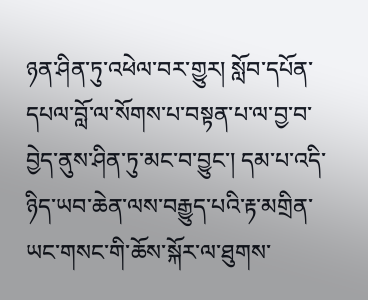ཉན་ཤིན་ཏུ་འཕེལ་བར་གྱུར། སློབ་དཔོན་དཔལ་བློ་ལ་སོགས་པ་བསྟན་པ་ལ་བྱ་བ་བྱེད་ནུས་ཤིན་ཏུ་མང་བ་བྱུང་། དམ་པ་འདི་ཉིད་ཡབ་ཆེན་ལས་བརྒྱུད་པའི་རྟ་མགྲིན་ཡང་གསང་གི་ཆོས་སྐོར་ལ་ཐུགས་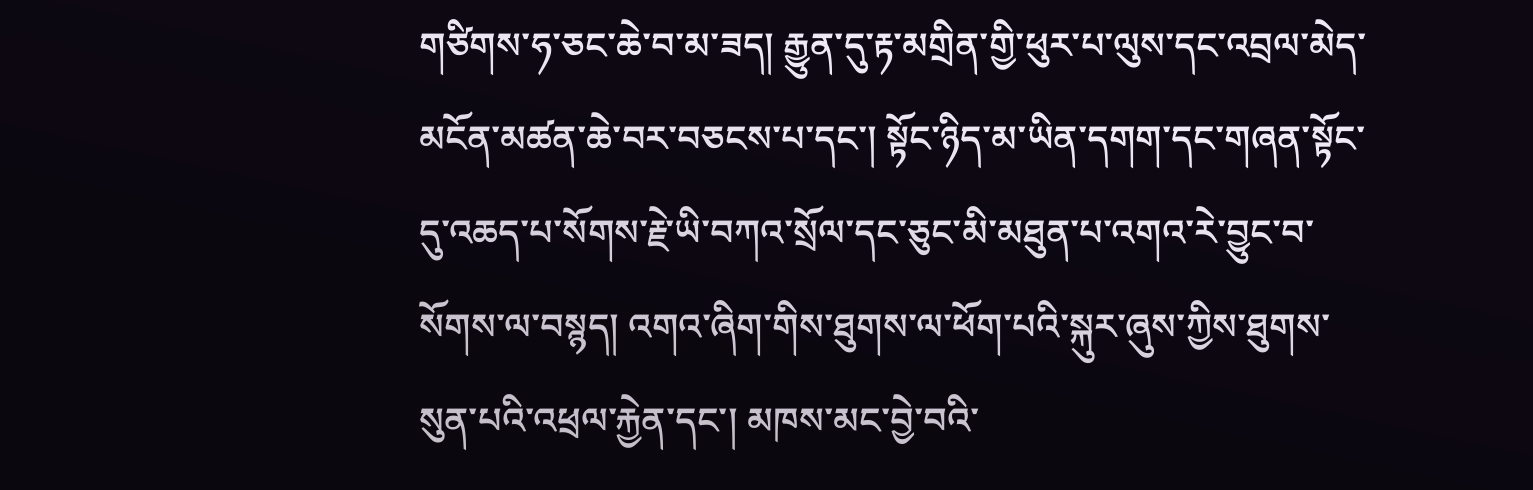གཙིགས་ཧ་ཅང་ཆེ་བ་མ་ཟད། རྒྱུན་དུ་རྟ་མགྲིན་གྱི་ཕུར་པ་ལུས་དང་འབྲལ་མེད་མངོན་མཚན་ཆེ་བར་བཅངས་པ་དང་། སྟོང་ཉིད་མ་ཡིན་དགག་དང་གཞན་སྟོང་དུ་འཆད་པ་སོགས་རྗེ་ཡི་བཀའ་སྲོལ་དང་ཅུང་མི་མཐུན་པ་འགའ་རེ་བྱུང་བ་སོགས་ལ་བསྙད། འགའ་ཞིག་གིས་ཐུགས་ལ་ཕོག་པའི་སྐུར་ཞུས་ཀྱིས་ཐུགས་སུན་པའི་འཕྲལ་རྐྱེན་དང་། མཁས་མང་བྱེ་བའི་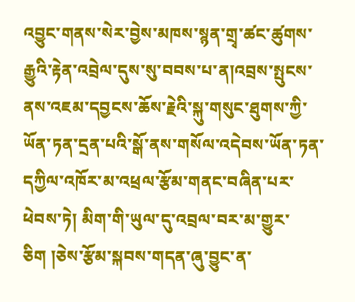འབྱུང་གནས་སེར་བྱེས་མཁས་སྙན་གྲྭ་ཚང་ཚུགས་རྒྱུའི་རྟེན་འབྲེལ་དུས་སུ་བབས་པ་ན།འབྲས་སྤུངས་ནས་འཇམ་དབྱངས་ཆོས་རྗེའི་སྐུ་གསུང་ཐུགས་ཀྱི་ཡོན་ཏན་དྲན་པའི་སྒོ་ནས་གསོལ་འདེབས་ཡོན་ཏན་དཀྱིལ་འཁོར་མ་འཕྲལ་རྩོམ་གནང་བཞིན་པར་ཕེབས་ཏེ། མིག་གི་ཡུལ་དུ་འབྲལ་བར་མ་གྱུར་ཅིག །ཅེས་རྩོམ་སྐབས་གདན་ཞུ་བྱུང་ན་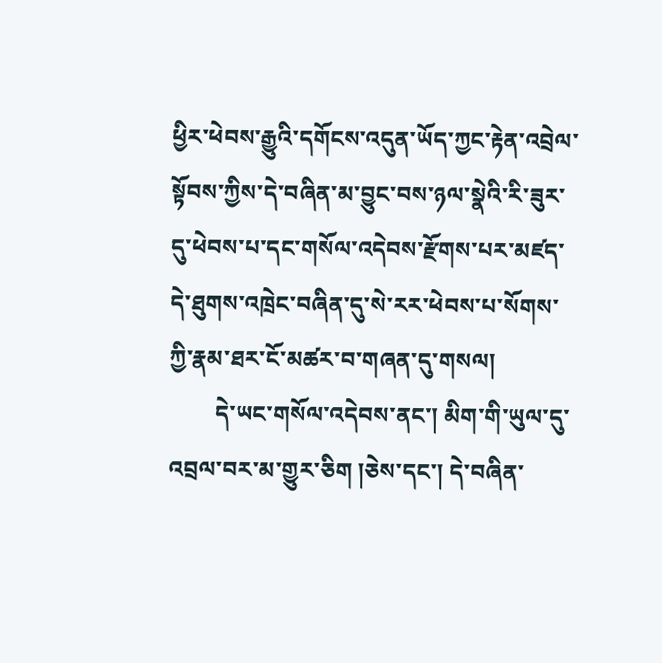ཕྱིར་ཕེབས་རྒྱུའི་དགོངས་འདུན་ཡོད་ཀྱང་རྟེན་འབྲེལ་སྟོབས་ཀྱིས་དེ་བཞིན་མ་བྱུང་བས་ཉལ་སྣེའི་རི་ཟུར་དུ་ཕེབས་པ་དང་གསོལ་འདེབས་རྫོགས་པར་མཛད་དེ་ཐུགས་འཁྲེང་བཞིན་དུ་སེ་རར་ཕེབས་པ་སོགས་ཀྱི་རྣམ་ཐར་ངོ་མཚར་བ་གཞན་དུ་གསལ།
        དེ་ཡང་གསོལ་འདེབས་ནང་། མིག་གི་ཡུལ་དུ་འབྲལ་བར་མ་གྱུར་ཅིག །ཅེས་དང་། དེ་བཞིན་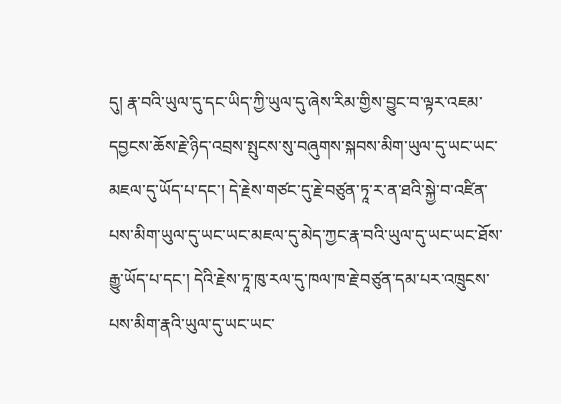དུ། རྣ་བའི་ཡུལ་དུ་དང་ཡིད་ཀྱི་ཡུལ་དུ་ཞེས་རིམ་གྱིས་བྱུང་བ་ལྟར་འཇམ་དབྱངས་ཆོས་རྗེ་ཉིད་འབྲས་སྤུངས་སུ་བཞུགས་སྐབས་མིག་ཡུལ་དུ་ཡང་ཡང་མཇལ་དུ་ཡོད་པ་དང་། དེ་རྗེས་གཙང་དུ་རྗེ་བཙུན་ཏཱ་ར་ན་ཐའི་སྐྱེ་བ་འཛིན་པས་མིག་ཡུལ་དུ་ཡང་ཡང་མཇལ་དུ་མེད་ཀྱང་རྣ་བའི་ཡུལ་དུ་ཡང་ཡང་ཐོས་རྒྱུ་ཡོད་པ་དང་། དེའི་རྗེས་ཏཱ་ཁུ་རལ་དུ་ཁལ་ཁ་རྗེ་བཙུན་དམ་པར་འཁྲུངས་པས་མིག་རྣའི་ཡུལ་དུ་ཡང་ཡང་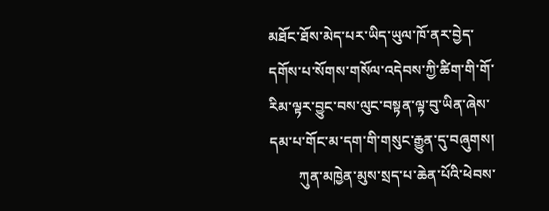མཐོང་ཐོས་མེད་པར་ཡིད་ཡུལ་ཁོ་ནར་བྱེད་དགོས་པ་སོགས་གསོལ་འདེབས་ཀྱི་ཚིག་གི་གོ་རིམ་ལྟར་བྱུང་བས་ལུང་བསྟན་ལྟ་བུ་ཡིན་ཞེས་དམ་པ་གོང་མ་དག་གི་གསུང་རྒྱུན་དུ་བཞུགས།
        ཀུན་མཁྱེན་མུས་སྲད་པ་ཆེན་པོའི་ཕེབས་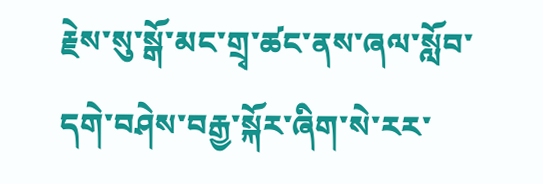རྗེས་སུ་སྒོ་མང་གྲྭ་ཚང་ནས་ཞལ་སློབ་དགེ་བཤེས་བརྒྱ་སྐོར་ཞིག་སེ་རར་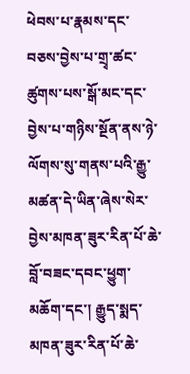ཕེབས་པ་རྣམས་དང་བཅས་བྱེས་པ་གྲྭ་ཚང་ཚུགས་པས་སྒོ་མང་དང་བྱེས་པ་གཉིས་སྔོན་ནས་ཉེ་ལོགས་སུ་གནས་པའི་རྒྱུ་མཚན་དེ་ཡིན་ཞེས་སེར་བྱེས་མཁན་ཟུར་རིན་པོ་ཆེ་བློ་བཟང་དབང་ཕྱུག་མཆོག་དང་། རྒྱུད་སྨད་མཁན་ཟུར་རིན་པོ་ཆེ་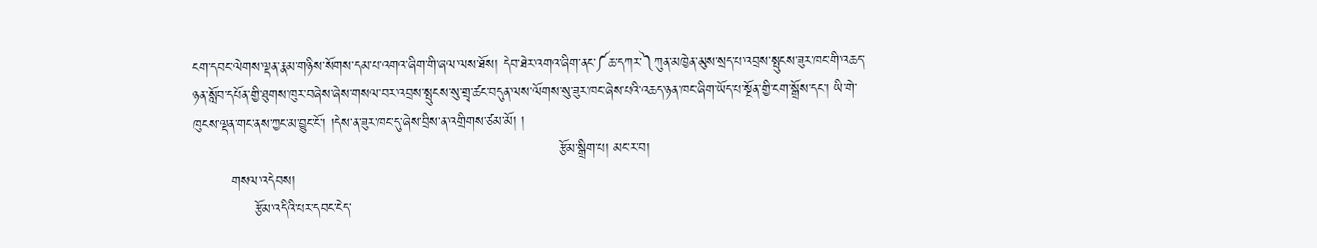ངག་དབང་ལེགས་ལྡན་རྣམ་གཉིས་སོགས་དམ་པ་འགའ་ཞིག་གི་ཞལ་ལས་ཐོས། དེབ་ཐེར་འགའ་ཞིག་ནང་༼ཆ་དཀར་༽ཀུན་མཁྱེན་མུས་སྲད་པ་འབྲས་སྤུངས་ཟུར་ཁང་གི་འཆད་ཉན་སློབ་དཔོན་གྱི་ཐུགས་ཁུར་བཞེས་ཞེས་གསལ་བར་འབྲས་སྤུངས་སུ་གྲྭ་ཚང་བདུན་ལས་ལོགས་སུ་ཟུར་ཁང་ཞེས་པའི་འཆད་ཉན་ཁང་ཞིག་ཡོད་པ་སྔོན་གྱི་ངག་སྒྲོས་དང་། ཡི་གེ་ཁུངས་ལྡན་གང་ནས་ཀྱང་མ་བྱུང་ངོ་། །དེས་ན་ཟུར་ཁང་དུ་ཞེས་བྲིས་ན་འགྲིགས་ཙམ་མོ། །
                                                                              རྩོམ་སྒྲིག་པ། མང་ར་བ།
        གསལ་འདེབས།
             རྩོམ་འདིའི་པར་དབང་ངེད་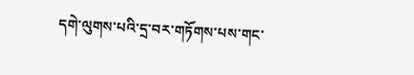དགེ་ལུགས་པའི་དྲ་བར་གཏོགས་པས་གང་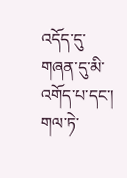འདོད་དུ་གཞན་དུ་མི་འགོད་པ་དང་། གལ་ཏེ་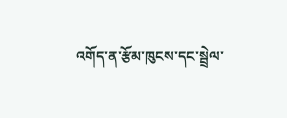འགོད་ན་རྩོམ་ཁུངས་དང་སྦྲེལ་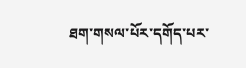ཐག་གསལ་པོར་དགོད་པར་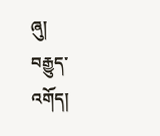ཞུ།
བརྒྱུད་འགོད།